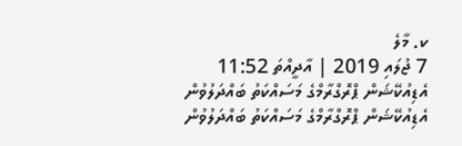ކ. މާލެ
7 ޖުލައި 2019 | އާދީއްތަ 11:52
އެޑިއުކޭޝަން ޕްރޮގްރާމްގެ މަސައްކަތު ބައްދަލުވުން
އެޑިއުކޭޝަން ޕްރޮގްރާމްގެ މަސައްކަތު ބައްދަލުވުން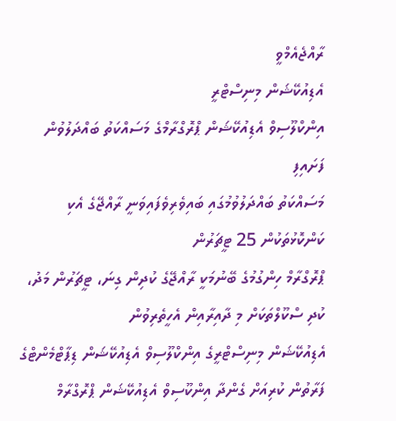ރާއްޖެއެމްވީ
އެޑިއުކޭޝަން މިނިސްޓްރީ
އިންކްލޫސިވް އެޑިއުކޭޝަން ޕްރޮގްރާމްގެ މަސައްކަތު ބައްދަލުވުން ފަށައިފި
މަސައްކަތު ބައްދަލުވުމުގައި ބައިވެރިވެފައިވަނީ ރާއްޖޭގެ އެކި ކަންކޮޅުތަކުން 25 ޓީޗަރުން
ޕްރޮގްރާމް ހިންގުމުގެ ބޭނުމަކީ ރާއްޖޭގެ ކުދިން ގިނަ، ޓީޗަރުން މަދު، ކުދި ސްކޫލްތަކަށް މި ދާއިރާއިން އެހީތެރިވުން
އެޑިއުކޭޝަން މިނިސްޓްރީގެ އިންކްލޫސިވް އެޑިއުކޭޝަން ޑިޕާޓްމެންޓްގެ ފަރާތުން ކުރިއަށް ގެންދާ އިންކޫސިވް އެޑިއުކޭޝަން ޕްރޮގްރާމް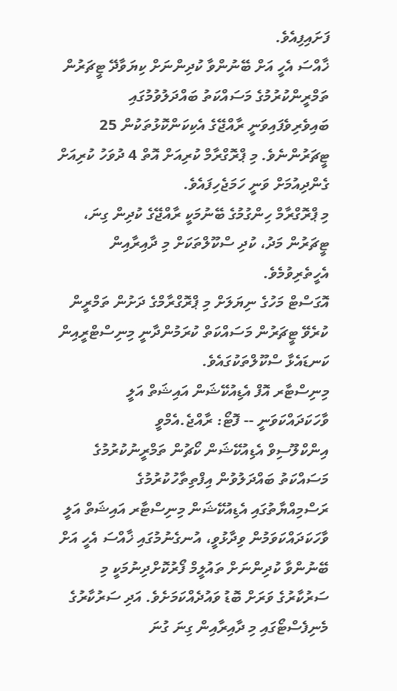ފަށައިފިއެވެ.
ޚާއްސަ އެހީ އަށް ބޭނުންވާ ކުދިންނަށް ކިޔަވާދޭ ޓީޗަރުން ތަމްރީންކުރުމުގެ މަސައްކަތު ބައްދަލުވުމުގައި ބައިވެރިވެފައިވަނީ ރާއްޖޭގެ އެކިކަންކޮޅުތަކުން 25 ޓީޗަރުންނެވެ. މި ޕްރޮގްރާމް ކުރިއަށް އޮތް 4 ދުވަހު ކުރިއަށް ގެންދިއުމަށް ވަނީ ހަމަޖެހިފައެވެ.
މި ޕްރޮގްރާމް ހިންގުމުގެ ބޭނުމަކީ ރާއްޖޭގެ ކުދިން ގިނަ، ޓީޗަރުން މަދު، ކުދި ސްކޫލްތަކަށް މި ދާއިރާއިން އެހީތެރިވުމެވެ.
އޮގަސްޓް މަހުގެ ނިޔަލަށް މި ޕްރޮގްރާމްގެ ދަށުން ތަމްރީން ކުރެވޭ ޓީޗަރުން މަސައްކަތް ކުރަމުންދާނީ މިނިސްޓްރީއިން ކަނޑައެޅާ ސްކޫލްތަކުގައެވެ.
މިނިސްޓާރ އޮފް އެޑިއުކޭޝަން އައިޝަތް އަލީ ވާހަކަދައްކަވަނީ -- ފޮޓޯ: ރާއްޖެ.އެމްވީ
އިންކްލޫސިވް އެޑިއުކޭޝަން ކޯޗުން ތަމްރީނުކުރުމުގެ މަސައްކަތު ބައްދަލުވުން އިފްތިތާހުކުރުމުގެ ރަސްމިއްޔާތުގައި އެޑިއުކޭޝަން މިނިސްޓާރ އައިޝަތް އަލީ ވާހަކަދައްކަވަމުން ވިދާޅުވީ، އުނގެނުމުގައި ޚާއްސަ އެހީ އަށް ބޭނުންވާ ކުދިންނަށް ތައުލީމް ފޯރުކޮށްދިނުމަކީ މި ސަރުކާރުގެ ވަރަށް ބޮޑު ވައުދެއްކަމަށެވެ. އަދި ސަރުކާރުގެ މެނިފެސްޓޯގައި މި ދާއިރާއިން ގިނަ ގުނަ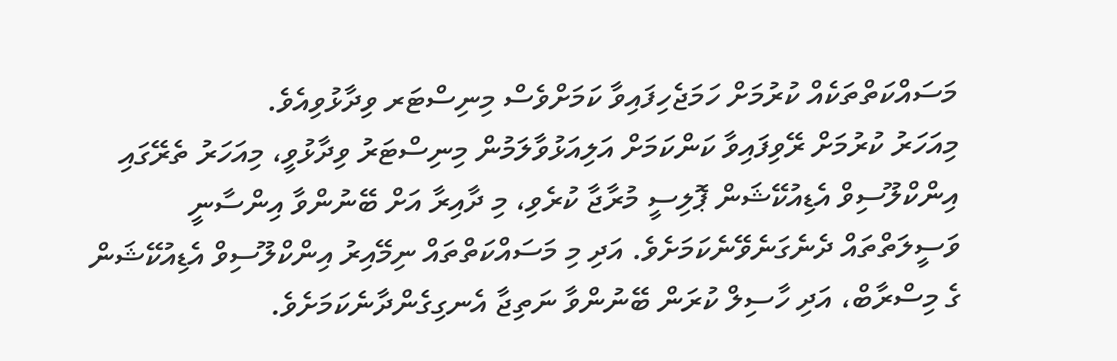މަސައްކަތްތަކެއް ކުރުމަށް ހަމަޖެހިފައިވާ ކަމަށްވެސް މިނިސްޓަރ ވިދާޅުވިއެވެ.
މިއަހަރު ކުރުމަށް ރޭވިފައިވާ ކަންކަމަށް އަލިއަޅުވާލަމުން މިނިސްޓަރު ވިދާޅުވީ، މިއަހަރު ތެރޭގައި އިންކްލޫސިވް އެޑިއުކޭޝަން ޕޮލިސީ މުރާޖާ ކުރެވި، މި ދާއިރާ އަށް ބޭނުންވާ އިންސާނީ ވަސީލަތްތައް ދެނެގަނެވޭނެކަމަށެވެ. އަދި މި މަސައްކަތްތައް ނިމޭއިރު އިންކްލޫސިވް އެޑިއުކޭޝަން ގެ މިސްރާބް، އަދި ހާސިލް ކުރަން ބޭނުންވާ ނަތިޖާ އެނގިގެންދާނެކަމަށެވެ.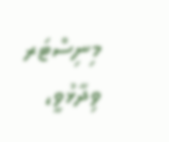މިނިސްޓަރ ވިދާޅުވީ،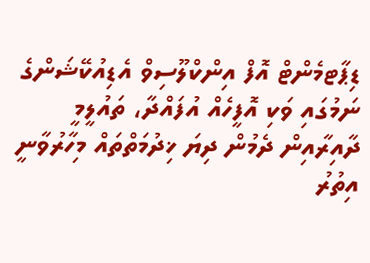ޑިޕާޓމެންޓް އޮފް އިންކްލޫސިވް އެޑިއުކޭޝަންގެ ނަމުގައި ވަކި އޮފީހެއް އުފައްދާ، ތައުލީމީ ދާއިރާއިން ދެމުން ދިޔަ ޚިދުމަތްތައް މިހާރުވާނީ އިތުރު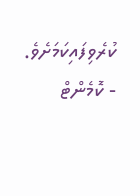ކުރެވިފައިކަމަށެވެ.
- ކޮމެންޓް